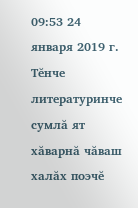09:53 24 января 2019 г.
Тĕнче литературинче сумлă ят хăварнă чăваш халăх поэчĕ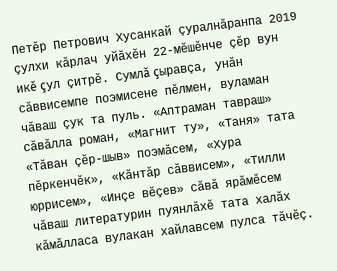Петĕр Петрович Хусанкай çуралнăранпа 2019 çулхи кăрлач уйăхĕн 22-мĕшĕнче çĕр вун икĕ çул çитрĕ. Сумлă çыравçа, унăн сăввисемпе поэмисене пĕлмен, вуламан чăваш çук та пуль. «Аптраман тавраш» сăвăлла роман, «Магнит ту», «Таня» тата «Тăван çĕр-шыв» поэмăсем, «Хура пĕркенчĕк», «Кăнтăр сăввисем», «Тилли юррисем», «Инçе вĕçев» сăвă ярăмĕсем чăваш литературин пуянлăхĕ тата халăх кăмăлласа вулакан хайлавсем пулса тăчĕç.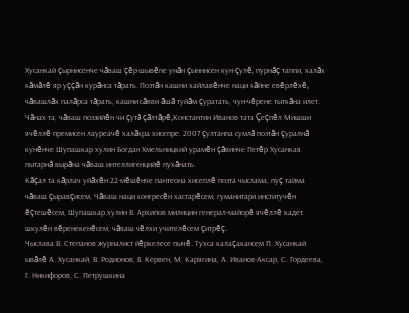Хусанкай çырнисенче чăваш çĕр-шывĕпе унăн çыннисен кун-çулĕ, пурнăç таппи, халăх кăмăлĕ яр уççăн курăнса тăрать. Поэтăн кашни хайлавĕнче наци хăйне евĕрлĕхĕ, чăвашлăх палăрса тăрать, кашни сăвви ăшă туйăм çуратать, чун-чĕрене тыткăна илет.
Чăнах та, чăваш поэзийĕн чи çутă çăлтăрĕ,Константин Иванов тата Çеçпĕл Мишши ячĕллĕ премисен лауреачĕ халăхра хисепре. 2007 çултанпа сумлă поэтăн çуралнă кунĕнче Шупашкар хулин Богдан Хмельницкий урамĕн çăвинче Петĕр Хусанкая пытарнă вырăна чăваш интеллигенцийĕ пухăнать.
Кăçал та кăрлач уйăхĕн 22-мĕшĕнче пантеона хисеплĕ поэта чыслама, пуç тайма чăваш çыравçисем, Чăваш наци конгресĕн хастарĕсем, гуманитари институчĕн ĕçтешĕсем, Шупашкар хулин В. Архипов милицин генерал-майорĕ ячĕллĕ кадет шкулĕн вĕренекенĕсем, чăваш чĕлхи учителĕсем çитрĕç.
Чыслава В. Степанов журналист йĕркелесе пычĕ. Тухса калаçакансем П. Хусанкай ывăлĕ А. Хусанкай, В. Родионов, В. Кервен, М. Карягина, А. Иванов-Аксар, С. Гордеева, Г. Никифоров, С. Петрушкина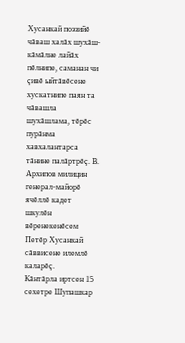Хусанкай поэзийĕ чăваш халăх шухăш-кăмăлне лайăх пĕлнипе, саманан чи çивĕ ыйтăвĕсене хускатнипе паян та чăвашла шухăшлама, тĕрĕс пурăнма хавхалантарса тăнине палăртрĕç. В. Архипов милицин генерал-майорĕ ячĕллĕ кадет шкулĕн вĕренекенĕсем Петĕр Хусанкай сăввисене илемлĕ каларĕç.
Кăнтăрла иртсен 15 сехетре Шупашкар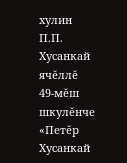хулин П.П. Хусанкай ячĕллĕ 49-мĕш шкулĕнче «Петĕр Хусанкай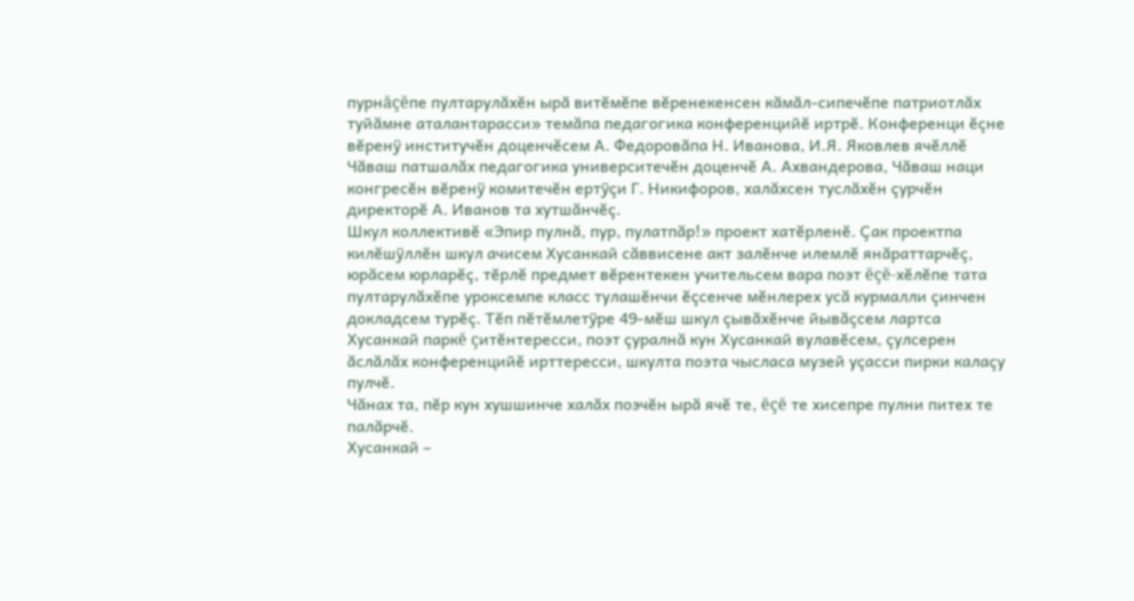пурнăçĕпе пултарулăхĕн ырă витĕмĕпе вĕренекенсен кăмăл-сипечĕпе патриотлăх туйăмне аталантарасси» темăпа педагогика конференцийĕ иртрĕ. Конференци ĕçне вĕренÿ институчĕн доценчĕсем А. Федоровăпа Н. Иванова, И.Я. Яковлев ячĕллĕ Чăваш патшалăх педагогика университечĕн доценчĕ А. Ахвандерова, Чăваш наци конгресĕн вĕренÿ комитечĕн ертÿçи Г. Никифоров, халăхсен туслăхĕн çурчĕн директорĕ А. Иванов та хутшăнчĕç.
Шкул коллективĕ «Эпир пулнă, пур, пулатпăр!» проект хатĕрленĕ. Çак проектпа килĕшÿллĕн шкул ачисем Хусанкай сăввисене акт залĕнче илемлĕ янăраттарчĕç, юрăсем юрларĕç, тĕрлĕ предмет вĕрентекен учительсем вара поэт ĕçĕ-хĕлĕпе тата пултарулăхĕпе уроксемпе класс тулашĕнчи ĕçсенче мĕнлерех усă курмалли çинчен докладсем турĕç. Тĕп пĕтĕмлетÿре 49-мĕш шкул çывăхĕнче йывăçсем лартса Хусанкай паркĕ çитĕнтересси, поэт çуралнă кун Хусанкай вулавĕсем, çулсерен ăслăлăх конференцийĕ ирттересси, шкулта поэта чысласа музей уçасси пирки калаçу пулчĕ.
Чăнах та, пĕр кун хушшинче халăх поэчĕн ырă ячĕ те, ĕçĕ те хисепре пулни питех те палăрчĕ.
Хусанкай –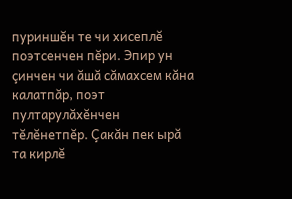пуриншĕн те чи хисеплĕ поэтсенчен пĕри. Эпир ун çинчен чи ăшă сăмахсем кăна калатпăр, поэт пултарулăхĕнчен тĕлĕнетпĕр. Çакăн пек ырă та кирлĕ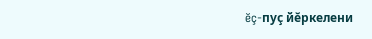ĕç-пуç йĕркелени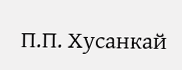П.П. Хусанкай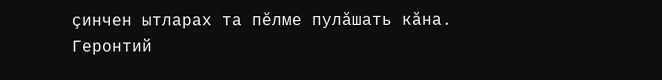çинчен ытларах та пĕлме пулăшать кăна.
Геронтий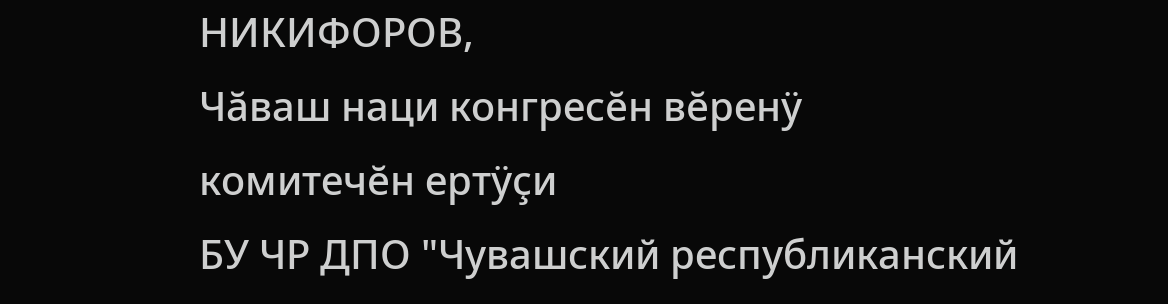НИКИФОРОВ,
Чăваш наци конгресĕн вĕренÿ комитечĕн ертÿçи
БУ ЧР ДПО "Чувашский республиканский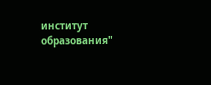институт образования"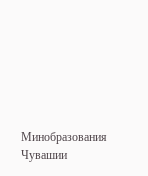Минобразования Чувашии